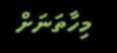މިހާތަނަށް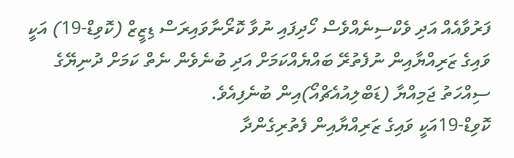ފަރުވާއެއް އަދި ވެކްސިނެއްވެސް ހޯދިފައި ނުވާ ކޮރޯނާވައިރަސް ޑިޒީޒް (ކޮވިޑް-19) އަކީ ވައިގެ ޒަރިއްޔާއިން ނުފެތުރޭ ބައްޔެއްކަމަށް އަދި ބުނެވެން ނެތް ކަމަށް ދުނިޔޭގެ ސިއްހަތު ޖަމިއްޔާ (ޑަބްލިއުއެޗްއޯ)އިން ބުނެފިއެވެ.
ކޮވިޑް-19އަކީ ވައިގެ ޒަރިއްޔާއިން ފެތުރިގެންދާ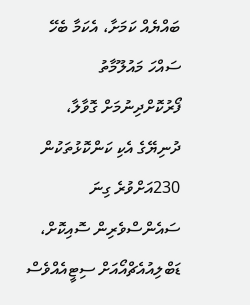ބައްޔެއް ކަމަށާ، އެކަމާ ބެހޭ ސައްހަ މައުލޫމާތު ފޯރުކޮށްދިނުމަށް ގޮވާލާ، ދުނިޔޭގެ އެކި ކަންކޮޅުތަކުން 230އަށްވުރެ ގިނަ ސައެންސްވެރިން ސޮއިކޮށް، ޑަބްލިއުއެޗްއޯއަށް ސިޓީއެއްވެސް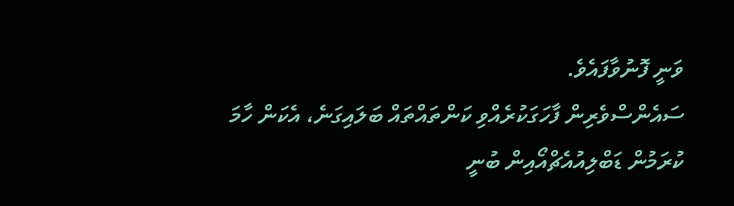ވަނީ ފޮނުވާފައެވެ.
ސައެންސްވެރިން ފާހަގަކުރެއްވި ކަންތައްތައް ބަލައިގަނެ، އެކަން ހާމަ ކުރަމުން ޑަބްލިއުއެޗްއޯއިން ބުނީ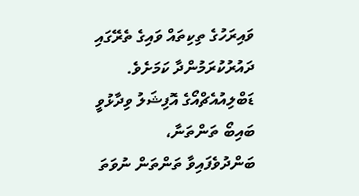ވައިރަހުގެ ތިކިތައް ވައިގެ ތެރޭގައި ދައުރުކުރަމުންދާ ކަމަށެވެ. ޑަބްލިއުއެޗްއޯގެ އޮފިޝަލު ވިދާޅުވީ ބައިބޯ ތަންތަނާ، ބަންދުވެފައިވާ ތަންތަން ނުވަތަ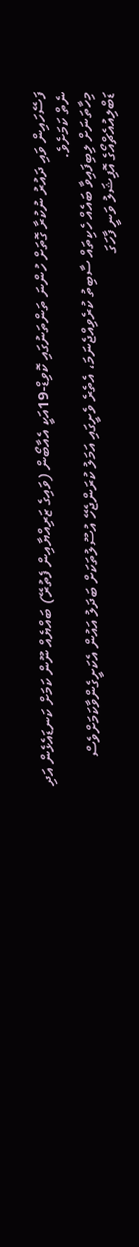ފަސޭހައިން ވައި ދައުރު ނުކުރާ ގޮތަށް ހުންނަ ތަންތަނުގައި ކޮވިޑް-19އަކީ އެއާބޯން (ވައިގެ ޒަރިއްޔާއިން ފެތުރޭ) ބައްޔެއް ނޫން ކަމަށް ކަނޑައެޅެން އަދި ނެތް ކަމަށެވެ.
މިހާތަނަށް ލިބިފައިވާ ބައެއް ހެކިތައް ސާބިތު ކުރެވިއްޖެނަމަ، އެތެރެ ވެށީގައި އަމަލު ކުރަންޖެހޭ އުސޫލުތަކަށް ބަދަލު އައުން އެކަށީގެންވާކަމަށްވެސް ޑަބްލިއުއެޗްއޯގެ އޮފިޝަލު ވަނީ ފާހަގަ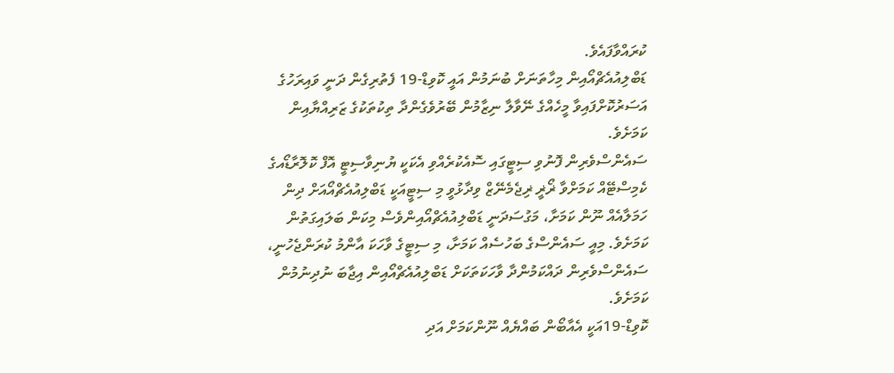ކުރައްވާފައެވެ.
ޑަބްލިއުއެޗްއޯއިން މިހާތަނަށް ބުނަމުން އައީ ކޮވިޑް-19 ފެތުރިގެން ދަނީ ވައިރަހުގެ އަސަރުކޮށްފައިވާ މީހެއްގެ ނޭވާލާ ނިޒާމުން ބޭރުވެގެންދާ ތިކުތަކުގެ ޒަރިއްޔާއިން ކަމަށެވެ.
ސައެންސްވެރިން ފޮނުވި ސިޓީގައި ސޮއެކުރެއްވި އެކަކީ ޔުނިވާސިޓީ އޮފް ކޮލޮރާޑޯއގެ ކެމިސްޓޭއް ކަމަށްވާ ޜޯޜީ ޜިޖެމެނޭޒް ވިދާޅުވީ މި ސިޓީއަކީ ޑަބްލިއުއެޗްއޯއަށް ދިން ހަމަލާއެއް ނޫން ކަމަށާ، މަގުސަދަނީ ޑަބްލިއުއެޗްއޯއިންވެސް މިކަން ބަލައިގަތުން ކަމަށެވެ. މިއީ ސައެންސްގެ ބަހުސެއް ކަމަށާ، މި ސިޓީގެ ވާހަކަ އާންމު ކުރަންޖެހުނީ، ސައެންސްވެރިން ދައްކަމުންދާ ވާހަކަތަކަށް ޑަބްލިއުއެޗްއޯއިން އިޖާބަ ނުދިނުމުން ކަމަށެވެ.
ކޮވިޑް-19އަކީ އެއާބޯން ބައްޔެއް ނޫންކަމަށް އަދި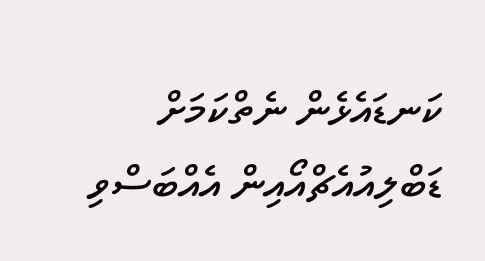ކަނޑައެޅެން ނެތްކަމަށް ޑަބްލިއުއެޗްއޯއިން އެއްބަސްވި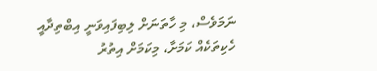ނަމަވެސް، މި ހާތަނަށް ލިބިފައިވަނީ އިބްތިދާއީ ހެކިތަކެއް ކަމަށާ، މިކަމަށް އިތުރު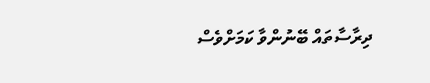ދިރާސާތައް ބޭނުންވާ ކަމަށްވެސް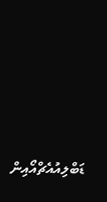ޑަބްލިއުއެޗްއޯއިން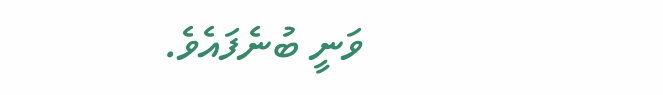ވަނީ ބުނެފައެވެ.